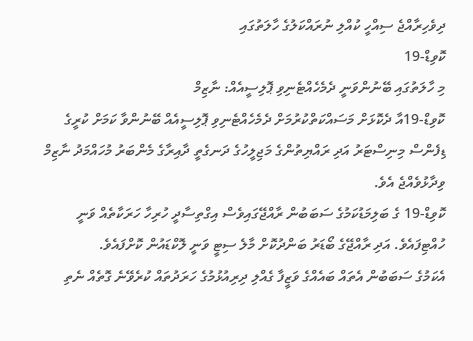ދިވެހިރާއްޖެ ސިއްހީ ކުއްލި ނުރައްކަލުގެ ހާލަތުގައި
ކޮވިޑް-19
މި ހާލަތުގައި ބޭނުންވަނީ ދެމެހެއްޓެނިވި ޕޮލިސީއެއް: ނާޒިމް
ކޮވިޑް-19އާ ދެކޮޅަށް މަސައްކަތްކުރުމަށް ދެމެހެއްޓެނިވި ޕޮލިސީއެއް ބޭނުންވާ ކަމަށް ކުރީގެ ޑިފެންސް މިނިސްޓަރު އަދި ރައްޔިތުންގެ މަޖިލީހުގެ ދަނގެތީ ދާއިރާގެ މެންބަރު މުހައްމަދު ނާޒިމް ވިދާޅުވެއްޖެ އެވެ.
ކޮވިޑް-19 ގެ ބަލިމަޑުކަމުގެ ސަބަބުން ރާއްޖޭގައިވެސް އިގްތިސާދީ ހުރިހާ ހަރަކާތެއް ވަނީ ހުއްޓިފައެވެ. އަދި ރާއްޖޭގެ ބޯޑަރު ބަންދުކޮށް މާލެ ސިޓީ ވަނީ ލޮކްޑައުން ކޮށްފައެވެ.
އެކަމުގެ ސަބަބުން އެތައް ބައެއްގެ ވަޒީފާ ގެއްލި ދިރިއުޅުމުގެ ހަރަދުތައް ކުރެވޭނެ ގޮތެއް ނެތި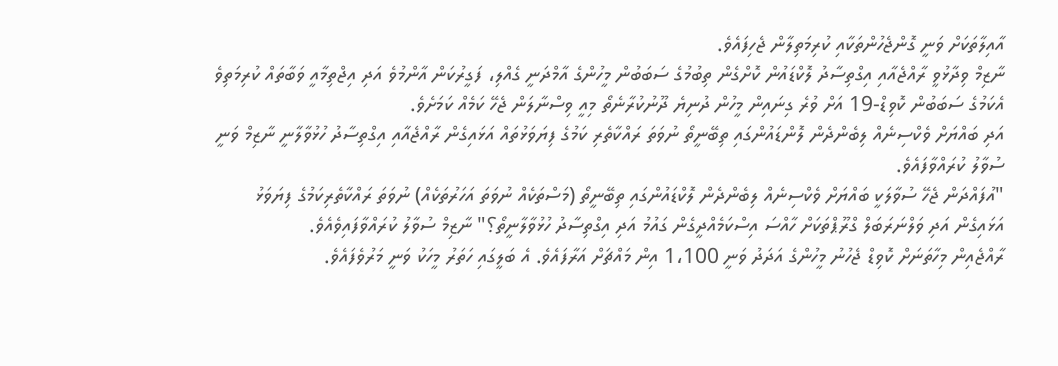އާއިލާތަކަށް ވަނީ ގޮންޖެހުންތަކާއި ކުރިމަތިލާން ޖެހިފައެވެ.
ނާޒިމް ވިދާޅުވީ ރާއްޖެއާއި އިގްތިސާދު ލޮކްޑައުން ކޮށްގެން ތިބުމުގެ ސަބަބުން މީހުންގެ އާމްދަނީ ގެއްލި، ފަގީރުކަން އާންމުވެ އަދި އިޖްތިމާއީ ވަބާތައް ކުރިމަތިވެ އެކަމުގެ ސަބަބުން ކޮވިޑް-19 އަށް ވުރެ ގިނައިން މީހުން ދުނިޔެ ދޫނުކުރާނެތޯ މިއީ ވިސްނާލަން ޖެހޭ ކަމެއް ކަމަށެވެ.
އަދި ބައްޔަށް ވެކްސިނެއް ލިބެންދެން ލޮންޑައުންގައި ތިބޭނީތޯ ނުވަތަ ރައްކާތެރި ކަމުގެ ފިޔަވަޅުތައް އަޅައިގެން ރާއްޖެއާއި އިގްތިސާދު ހުޅުވާލާނީ ނާޒިމް ވަނީ ސުވާލު ކުރައްވާފައެވެ.
"އުފައްދަން ޖެހޭ ސުވާލަކީ ބައްޔަށް ވެކްސިނެއް ލިބެންދެން ލޮކްޑައުންގައި ތިބޭނީތޯ (މަސްތަކެއް ނުވަތަ އަހަރުތަކެއް) ނުވަތަ ރައްކާތެރިކަމުގެ ފިޔަވަޅު އަޅައިގެން އަދި ވަލްނަރަބަލް ގްރޫޕްތަކަށް ހާއްސަ އިސްކަމެއްދީގެން ގައުމު އަދި އިގްތިސާދު ހުޅުވާލާނީތޯ؟" ނާޒިމް ސުވާލު ކުރައްވާފައިވެއެވެ.
ރާއްޖެއިން މިހާތަނަށް ކޮވިޑް ޖެހުނު މީހުންގެ އަދަދު ވަނީ 1،100 އިން މައްޗަށް އަރާފައެވެ. އެ ބަލީގައި ހަތަރު މީހަކު ވަނީ މަރުވެފައެވެ.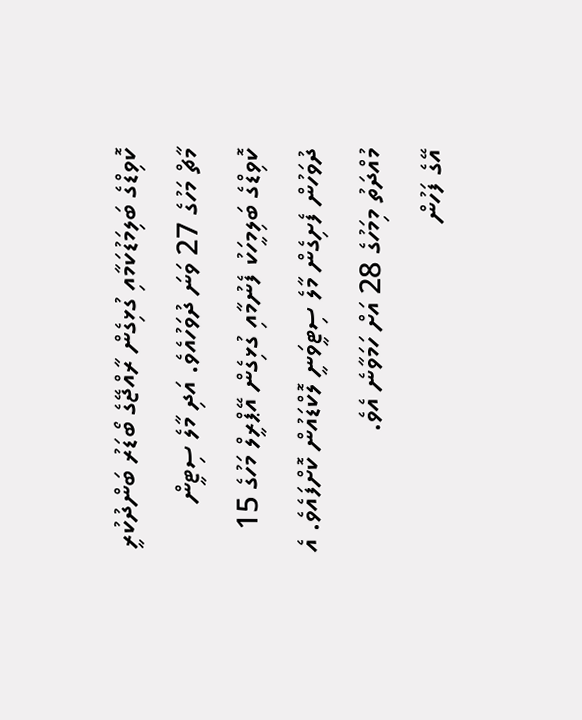ކޮވިޑްގެ ބަލިމަޑުކަމާއި ގުޅިގެން ރާއްޖޭގެ ބޯޑަރު ބަންދުކުރީ މާޗް މަހުގެ 27 ވަނަ ދުވަހުއެވެ. އަދި މާލެ ސިޓީން ކޮވިޑްގެ ބަލިމީހަކު ފެނުމާއި ގުޅިގެން އޭޕްރީލް މަހުގެ 15 ދުވަހުން ފެށިގެން މާލެ ސިޓީވަނީ ލޮކްޑައުން ކޮށްފައެވެ. އެ މުއްދަތު މިމަހުގެ 28 އަށް ހަމަވާނެ އެވެ.
އޭގެ ފަހުން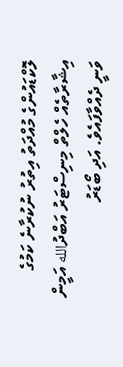ލޮކްޑައުންގެ މުއްދަތު އިތުރު ނުކުރާނެ ކަމުގެ އިޝާރާތެއް ހެލްތް މިނިސްޓަރު އަބްދުالله އަމީން ވަނީ ދެއްވާފައެވެ. އަދި ބޯޑަރު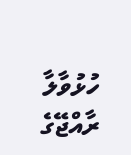ހުޅުވާލާ ރާއްޖޭގެ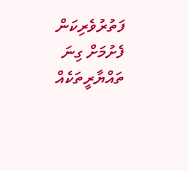ފަތުރުވެރިކަން ފެށުމަށް ގިނަ ތައްޔާރީތަކެއް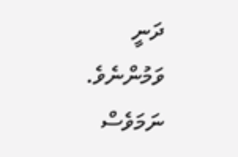ދަނީ ވަމުންނެވެ. ނަމަވެސް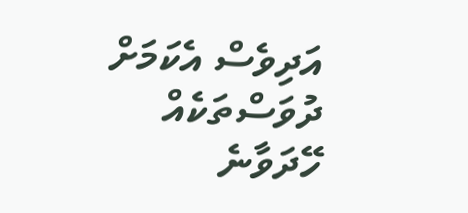އަދިވެސް އެކަމަށް ދުވަސްތަކެއް ހޭދަވާނެ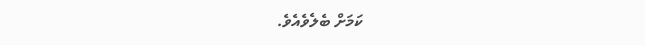ކަމަށް ބެލެވެއެވެ.